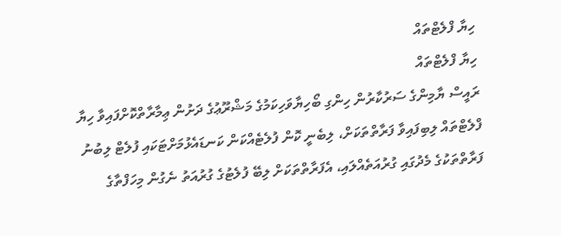ހިޔާ ފްލެޓްތައް
ހިޔާ ފްލެޓްތައް
ރައީސް ޔާމިންގެ ސަރުކާރުން ހިންގި ބޯހިޔާވަހިކަމުގެ މަޝްރޫޢުގެ ދަށުން ޢިމާރާތްކޮށްފައިވާ ހިޔާ ފްލެޓްތައް ލިބިފައިވާ ފަރާތްތަކަށް، ލިބެނީ ކޮން ފުލެޓެއްކަން ކަނޑައެޅުމަށްޓަކައި ފުލެޓް ލިބުނު ފަރާތްތަކުގެ މެދުގައި ގުރުއަތެއްލައި، އެފަރާތްތަކަށް ލިބޭ ފުލެޓުގެ ގުރުއަތު ނެގުން މިހަފްތާގެ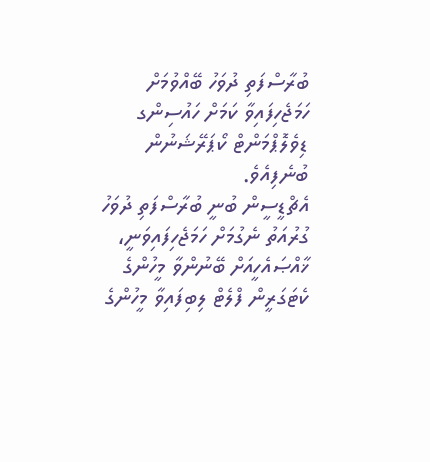ބުރާސްފަތި ދުވަހު ބޭއްވުމަށް ހަމަޖެހިފައިވާ ކަމަށް ހައުސިންގ ޑިވެލޮޕްމަންޓް ކޯޕަރޭޝަނުން ބުނެފިއެވެ.
އެޗްޑީސީން ބުނީ ބުރާސްފަތި ދުވަހު ގުރުއަތު ނެގުމަށް ހަމަޖެހިފައިވަނީ، ޚާއްޞައެހީއަށް ބޭނުންވާ މީހުންގެ ކެޓަގަރީން ފްލެޓް ލިބިފައިވާ މީހުންގެ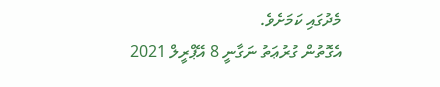މެދުގައި ކަމަށެވެ.
އެގޮތުން ގުރުޢަތު ނަގާނީ 8 އޭޕްރީލް 2021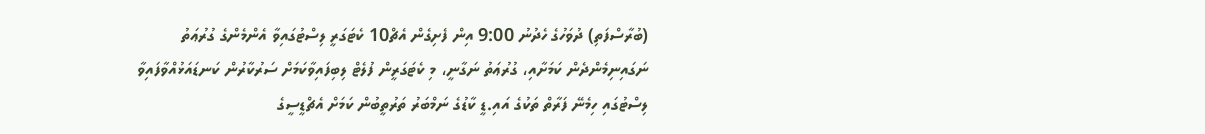(ބުރާސްފަތި) ދުވަހުގެ ހެދުނު 9:00 އިން ފެށިގެން އެޗް10 ކެޓަގަރީ ލިސްޓުގައިވާ އެންމެންގެ ގުރުޢަތު ނަގައިނިމެންދެން ކަމަށާއި، ގުރުޢަތު ނަގާނީ، މި ކެޓަގަރީން ފުލެޓް ލިބިފައިވާކަމަށް ސަރުކާރުން ކަނޑައަޅުއްވާފައިވާ ލިސްޓުގައި ހިމެނޭ ފަރާތް ތަކުގެ އައި.ޑީ ކާޑުގެ ނަމްބަރު ތަރުތީބުން ކަމަށް އެޗްޑީސީގެ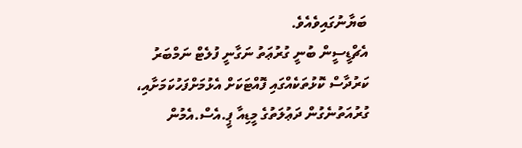ބަޔާނުގައިވެއެވެ.
އެޗްޑީސީން ބުނީ ގުރުޢަތު ނަގާނީ ފުލެޓް ނަމްބަރު ކަރުދާސް ކޮޅުތަކެއްގައި ފޮއްޓަކަށް އެޅުމަށްފަހުކަމަށާއި، ގުރުއަތުނެގުން ދަޢުލަތުގެ މީޑިއާ ޕީ.އެސް.އެމުން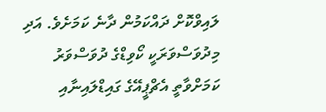ލައިވްކޮށް ދައްކަމުން ދާނެ ކަމަށެވެ. އަދި މިދުވަސްވަރަކީ ކޯވިޑްގެ ދުވަސްވަރު ކަމަށްވާތީ އެޗްޕީއޭގެ ގައިޑްލައިނާއި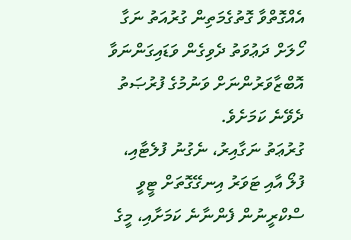އެއްގޮތްވާ ގޮތުގެމަތިން ގުރުއަތު ނަގާ ހޯލަށް ދަޢުވަތު ދެވިގެން ވަޑައިގަންނަވާ އޮބްޒާވަރުންނަށް ވަނުމުގެ ފުރުޞަތު ދެވޭނެ ކަމަށެވެ.
ގުރުޢަތު ނަގާއިރު، ނެގުނު ފުލެޓާއި، ފުލޯ އާއި ޓަވަރު އިނގޭގޮތަށް ޓީވީ ސްކްރީނުން ފެންނާނެ ކަމަށާއި، މީގެ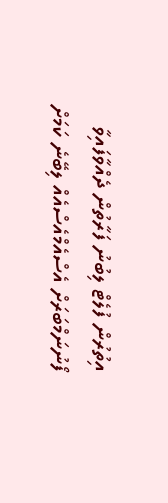އިތުރުން ފުލެޓް ލިބުނު ފަރާތުން ދެއްވާފައިވާ ފޯނުނަމްބަރަށް އެސްއެމްއެސްއެއް ލިބޭނެ ކަމަށް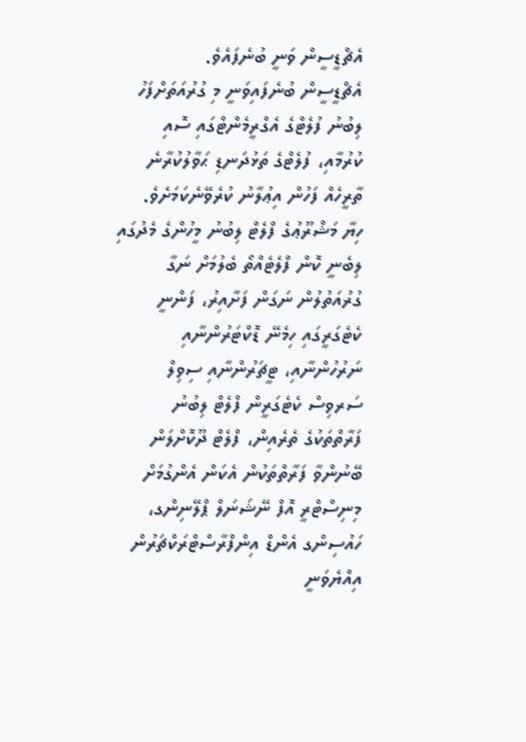އެޗްޑީސީން ވަނީ ބުނެފައެވެ.
އެޗްޑީސީން ބުނެފައިވަނީ މި ގުރުއަތަށްފަހު ލިބުނު ފުލެޓްގެ އެގްރީމެންޓްގައި ސޮއި ކުރުމާއި، ފުލެޓްގެ ތަޅުދަނޑި ޙަވާލުކުރާނެ ތާރީހެއް ފަހުން އިޢުލާނު ކުރެވޭނެކަމަށެވެ.
ހިޔާ މަޝްރޫޢުގެ ފްލެޓް ލިބުނު މީހުންގެ މެދުގައި ލިބެނީ ކޮން ފްލެޓެއްތޯ ބެލުމަށް ނަގާ ގުރުއަތުލުން ނަގަން ފަށާއިރު، ފަންނީ ކެޓެގަރީގައި ހިމެނޭ ޑޮކްޓަރުންނާއި ނަރުހުންނާއި، ޓީޗަރުންނާއި ސިވިލް ސަރވިސް ކެޓެގަރީން ފްލެޓް ލިބުނު ފަރާތްތަކުގެ ތެރެއިން، ފްލެޓް ދޫކޮށްލަން ބޭނުންވާ ފަރާތްތަކުން އެކަން އެންގުމަށް މިނިސްޓްރީ އޮފް ނޭޝަނަލް ޕްލޭނިންގ، ހައުސިންގ އެންޑް އިންފްރާސްޓްރަކްޗަރުން އިއްޔެވަނީ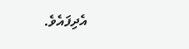އެދިފައެވެ.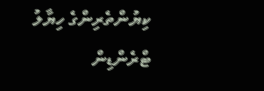ކިޔުންތެރިންގެ ހިޔާލު
ޓްރެންޑިން